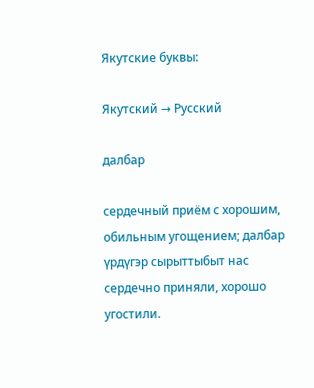Якутские буквы:

Якутский → Русский

далбар

сердечный приём с хорошим, обильным угощением; далбар үрдүгэр сырыттыбыт нас сердечно приняли, хорошо угостили.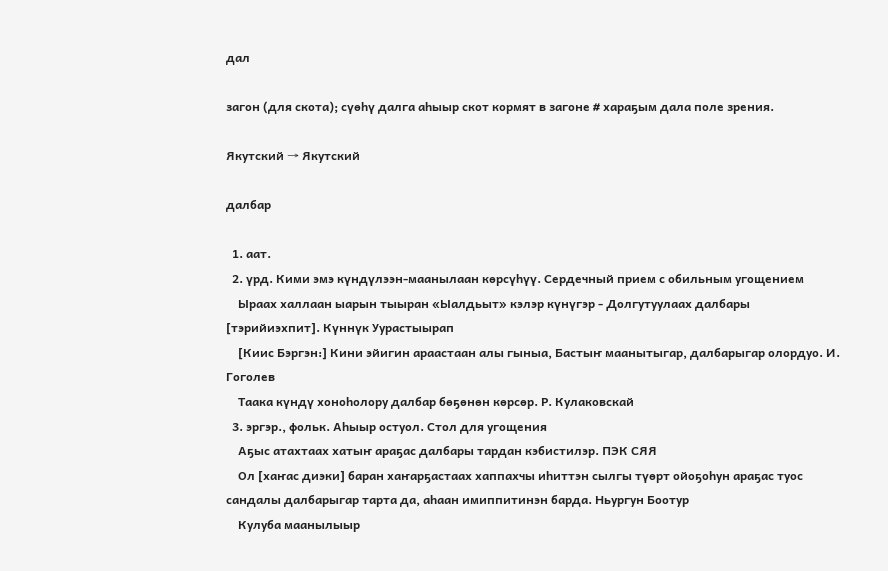дал

загон (для скота); сүөһү далга аһыыр скот кормят в загоне # хараҕым дала поле зрения.

Якутский → Якутский

далбар

  1. аат.
  2. үрд. Кими эмэ күндүлээн-маанылаан көрсүһүү. Сердечный прием с обильным угощением
    Ыраах халлаан ыарын тыыран «Ыалдьыт» кэлэр күнүгэр - Долгутуулаах далбары [тэрийиэхпит]. Күннүк Уурастыырап
    [Киис Бэргэн:] Кини эйигин араастаан алы гыныа, Бастыҥ маанытыгар, далбарыгар олордуо. И. Гоголев
    Таака күндү хоноһолору далбар бөҕөнөн көрсөр. Р. Кулаковскай
  3. эргэр., фольк. Аһыыр остуол. Стол для угощения
    Аҕыс атахтаах хатыҥ араҕас далбары тардан кэбистилэр. ПЭК СЯЯ
    Ол [хаҥас диэки] баран хаҥарҕастаах хаппахчы иһиттэн сылгы түөрт ойоҕоһун араҕас туос сандалы далбарыгар тарта да, аһаан имиппитинэн барда. Ньургун Боотур
    Кулуба маанылыыр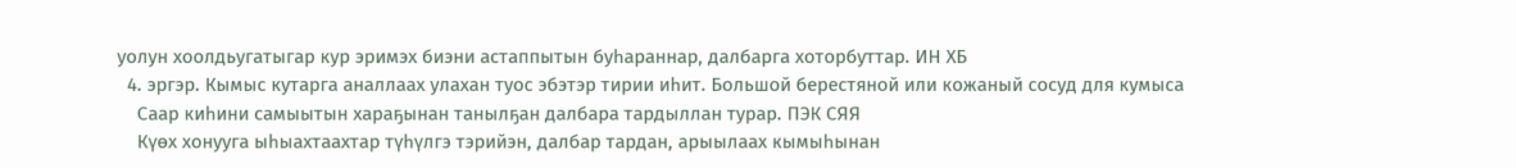уолун хоолдьугатыгар кур эримэх биэни астаппытын буһараннар, далбарга хоторбуттар. ИН ХБ
  4. эргэр. Кымыс кутарга аналлаах улахан туос эбэтэр тирии иһит. Большой берестяной или кожаный сосуд для кумыса
    Саар киһини самыытын хараҕынан танылҕан далбара тардыллан турар. ПЭК СЯЯ
    Күөх хонууга ыһыахтаахтар түһүлгэ тэрийэн, далбар тардан, арыылаах кымыһынан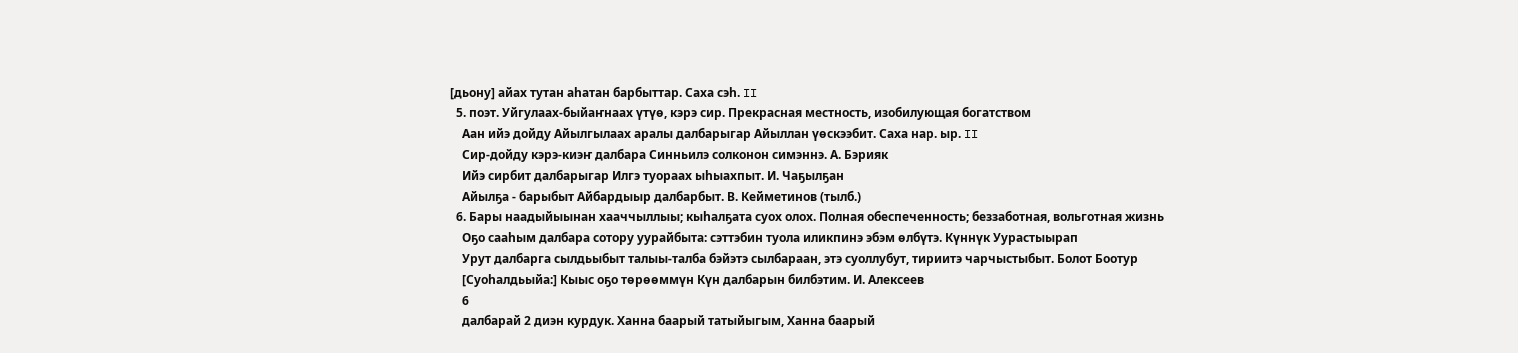[дьону] айах тутан аһатан барбыттар. Саха сэһ. II
  5. поэт. Уйгулаах-быйаҥнаах үтүө, кэрэ сир. Прекрасная местность, изобилующая богатством
    Аан ийэ дойду Айылгылаах аралы далбарыгар Айыллан үөскээбит. Саха нар. ыр. II
    Сир-дойду кэрэ-киэҥ далбара Синньилэ солконон симэннэ. А. Бэрияк
    Ийэ сирбит далбарыгар Илгэ туораах ыһыахпыт. И. Чаҕылҕан
    Айылҕа - барыбыт Айбардыыр далбарбыт. В. Кейметинов (тылб.)
  6. Бары наадыйыынан хааччыллыы; кыһалҕата суох олох. Полная обеспеченность; беззаботная, вольготная жизнь
    Оҕо сааһым далбара сотору уурайбыта: сэттэбин туола иликпинэ эбэм өлбүтэ. Күннүк Уурастыырап
    Урут далбарга сылдьыбыт талыы-талба бэйэтэ сылбараан, этэ суоллубут, тириитэ чарчыстыбыт. Болот Боотур
    [Суоһалдьыйа:] Кыыс оҕо төрөөммүн Күн далбарын билбэтим. И. Алексеев
    6
    далбарай 2 диэн курдук. Ханна баарый татыйыгым, Ханна баарый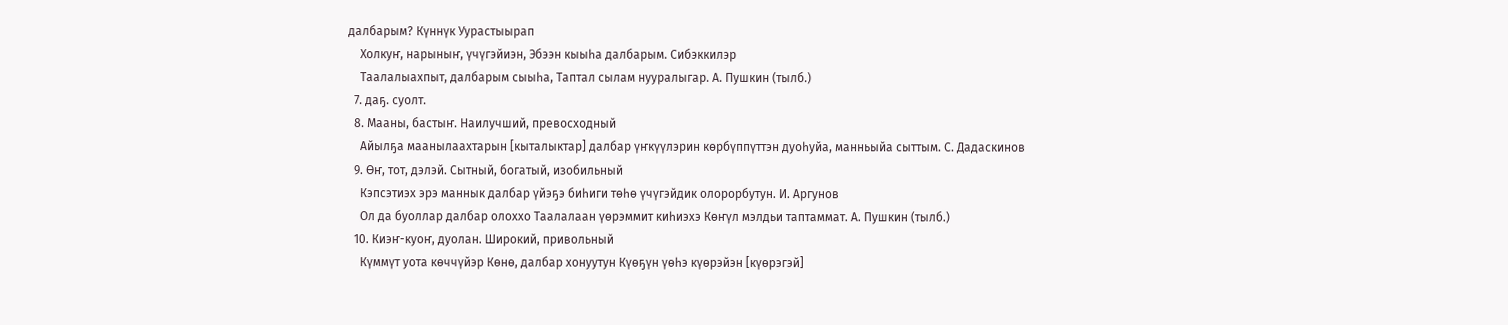далбарым? Күннүк Уурастыырап
    Холкуҥ, нарыныҥ, үчүгэйиэн, Эбээн кыыһа далбарым. Сибэккилэр
    Таалалыахпыт, далбарым сыыһа, Таптал сылам нууралыгар. А. Пушкин (тылб.)
  7. даҕ. суолт.
  8. Мааны, бастыҥ. Наилучший, превосходный
    Айылҕа маанылаахтарын [кыталыктар] далбар үҥкүүлэрин көрбүппүттэн дуоһуйа, манньыйа сыттым. С. Дадаскинов
  9. Өҥ, тот, дэлэй. Сытный, богатый, изобильный
    Кэпсэтиэх эрэ маннык далбар үйэҕэ биһиги төһө үчүгэйдик олорорбутун. И. Аргунов
    Ол да буоллар далбар олоххо Таалалаан үөрэммит киһиэхэ Көҥүл мэлдьи таптаммат. А. Пушкин (тылб.)
  10. Киэҥ-куоҥ, дуолан. Широкий, привольный
    Күммүт уота көччүйэр Көнө, далбар хонуутун Күөҕүн үөһэ күөрэйэн [күөрэгэй]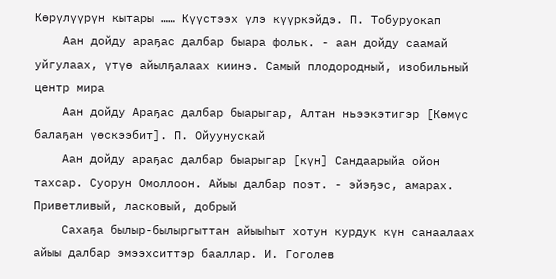Көрүлүүрүн кытары …… Күүстээх үлэ күүркэйдэ. П. Тобуруокап
    Аан дойду араҕас далбар быара фольк. - аан дойду саамай уйгулаах, үтүө айылҕалаах киинэ. Самый плодородный, изобильный центр мира
    Аан дойду Араҕас далбар быарыгар, Алтан ньээкэтигэр [Көмүс балаҕан үөскээбит]. П. Ойуунускай
    Аан дойду араҕас далбар быарыгар [күн] Сандаарыйа ойон тахсар. Суорун Омоллоон. Айыы далбар поэт. - эйэҕэс, амарах. Приветливый, ласковый, добрый
    Сахаҕа былыр-былыргыттан айыыһыт хотун курдук күн санаалаах айыы далбар эмээхситтэр бааллар. И. Гоголев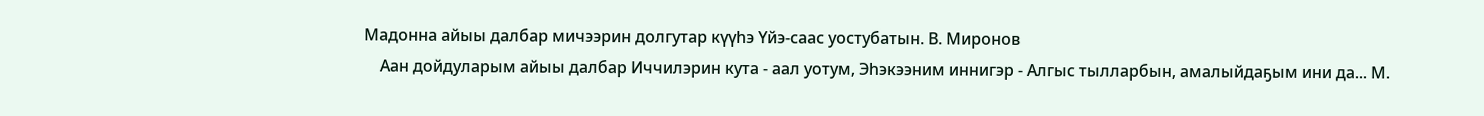Мадонна айыы далбар мичээрин долгутар күүһэ Үйэ-саас уостубатын. В. Миронов
    Аан дойдуларым айыы далбар Иччилэрин кута - аал уотум, Эһэкээним иннигэр - Алгыс тылларбын, амалыйдаҕым ини да... М.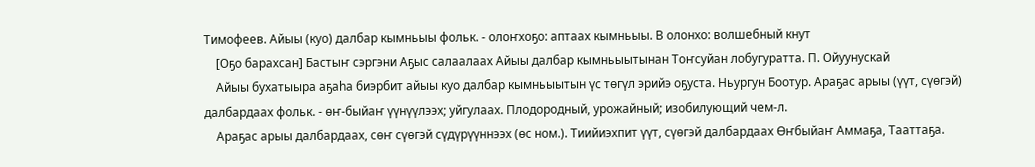Тимофеев. Айыы (куо) далбар кымньыы фольк. - олоҥхоҕо: аптаах кымньыы. В олонхо: волшебный кнут
    [Оҕо барахсан] Бастыҥ сэргэни Аҕыс салаалаах Айыы далбар кымньыытынан Тоҥсуйан лобугуратта. П. Ойуунускай
    Айыы бухатыыра аҕаһа биэрбит айыы куо далбар кымньыытын үс төгүл эрийэ оҕуста. Ньургун Боотур. Араҕас арыы (үүт, сүөгэй) далбардаах фольк. - өҥ-быйаҥ үүнүүлээх; уйгулаах. Плодородный, урожайный; изобилующий чем-л.
    Араҕас арыы далбардаах, сөҥ сүөгэй сүдүрүүннээх (өс ном.). Тиийиэхпит үүт, сүөгэй далбардаах Өҥбыйаҥ Аммаҕа, Тааттаҕа.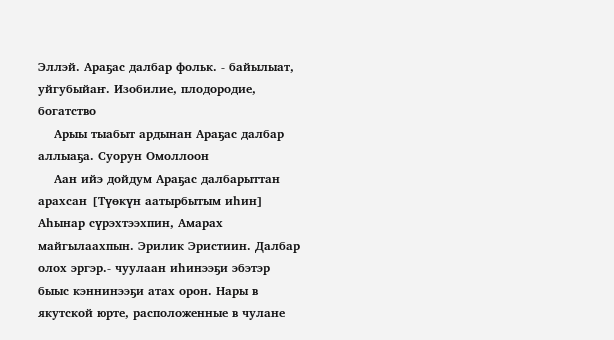Эллэй. Араҕас далбар фольк. - байылыат, уйгубыйаҥ. Изобилие, плодородие, богатство
    Арыы тыабыт ардынан Араҕас далбар аллыаҕа. Суорун Омоллоон
    Аан ийэ дойдум Араҕас далбарыттан арахсан [Түөкүн аатырбытым иһин] Аһынар сүрэхтээхпин, Амарах майгылаахпын. Эрилик Эристиин. Далбар олох эргэр.- чуулаан иһинээҕи эбэтэр быыс кэннинээҕи атах орон. Нары в якутской юрте, расположенные в чулане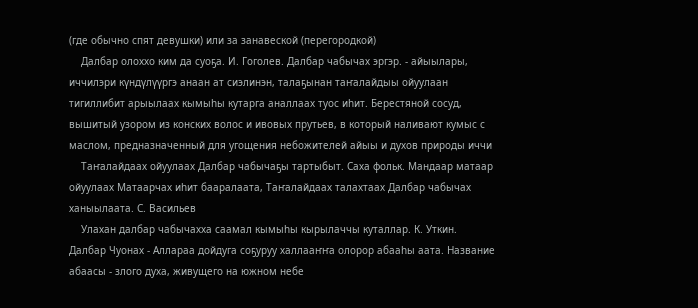(где обычно спят девушки) или за занавеской (перегородкой)
    Далбар олоххо ким да суоҕа. И. Гоголев. Далбар чабычах эргэр. - айыылары, иччилэри күндүлүүргэ анаан ат сиэлинэн, талаҕынан таҥалайдыы ойуулаан тигиллибит арыылаах кымыһы кутарга аналлаах туос иһит. Берестяной сосуд, вышитый узором из конских волос и ивовых прутьев, в который наливают кумыс с маслом, предназначенный для угощения небожителей айыы и духов природы иччи
    Таҥалайдаах ойуулаах Далбар чабычаҕы тартыбыт. Саха фольк. Мандаар матаар ойуулаах Матаарчах иһит бааралаата, Таҥалайдаах талахтаах Далбар чабычах ханыылаата. С. Васильев
    Улахан далбар чабычахха саамал кымыһы кырылаччы куталлар. К. Уткин. Далбар Чуонах - Аллараа дойдуга соҕуруу халлааҥҥа олорор абааһы аата. Название абаасы - злого духа, живущего на южном небе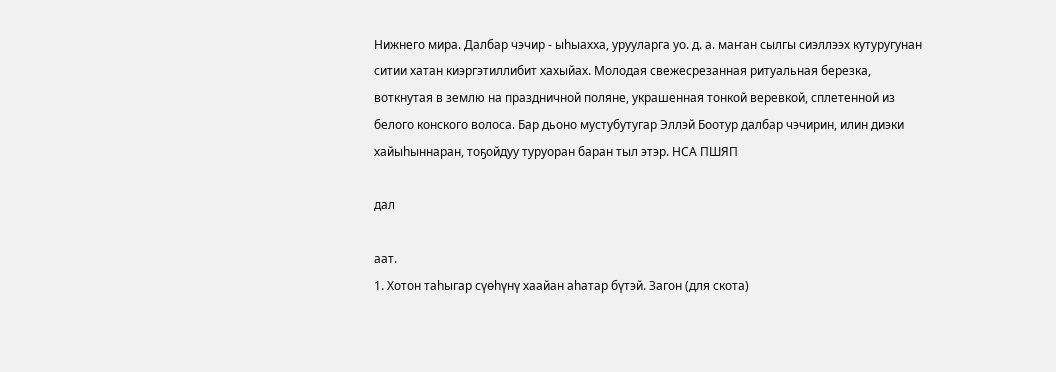Нижнего мира. Далбар чэчир - ыһыахха, урууларга уо. д. а. маҥан сылгы сиэллээх кутуругунан ситии хатан киэргэтиллибит хахыйах. Молодая свежесрезанная ритуальная березка, воткнутая в землю на праздничной поляне, украшенная тонкой веревкой, сплетенной из белого конского волоса. Бар дьоно мустубутугар Эллэй Боотур далбар чэчирин, илин диэки хайыһыннаран, тоҕойдуу туруоран баран тыл этэр. НСА ПШЯП

дал

аат.
1. Хотон таһыгар сүөһүнү хаайан аһатар бүтэй. Загон (для скота)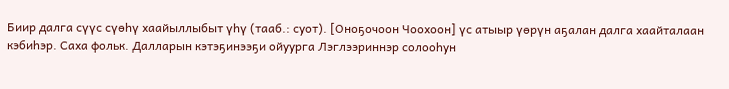Биир далга сүүс сүөһү хаайыллыбыт үһү (тааб.: суот). [Оноҕочоон Чоохоон] үс атыыр үөрүн аҕалан далга хаайталаан кэбиһэр. Саха фольк. Далларын кэтэҕинээҕи ойуурга Лэглээриннэр солооһун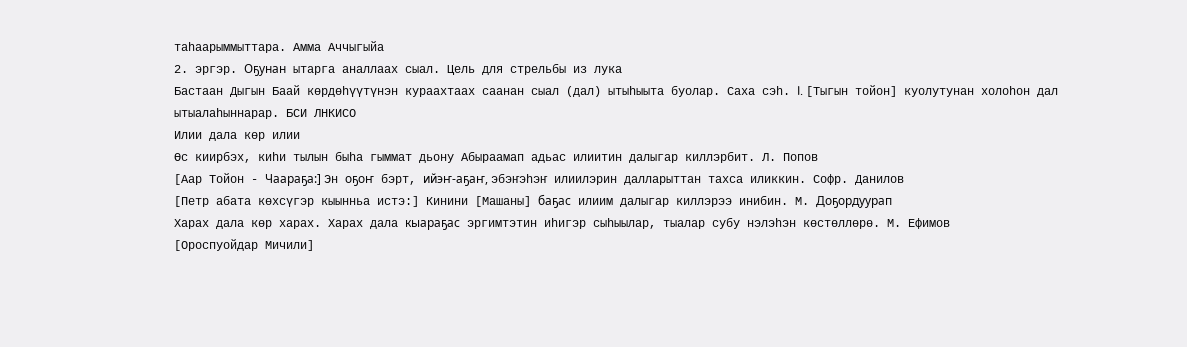таһаарыммыттара. Амма Аччыгыйа
2. эргэр. Оҕунан ытарга аналлаах сыал. Цель для стрельбы из лука
Бастаан Дыгын Баай көрдөһүүтүнэн кураахтаах саанан сыал (дал) ытыһыыта буолар. Саха сэһ. I. [Тыгын тойон] куолутунан холоһон дал ытыалаһыннарар. БСИ ЛНКИСО
Илии дала көр илии
Өс киирбэх, киһи тылын быһа гыммат дьону Абыраамап адьас илиитин далыгар киллэрбит. Л. Попов
[Аар Тойон - Чаараҕа:] Эн оҕоҥ бэрт, ийэҥ-аҕаҥ, эбэҥэһэҥ илиилэрин далларыттан тахса иликкин. Софр. Данилов
[Петр абата көхсүгэр кыынньа истэ:] Кинини [Машаны] баҕас илиим далыгар киллэрээ инибин. М. Доҕордуурап
Харах дала көр харах. Харах дала кыараҕас эргимтэтин иһигэр сыһыылар, тыалар субу нэлэһэн көстөллөрө. М. Ефимов
[Ороспуойдар Мичили]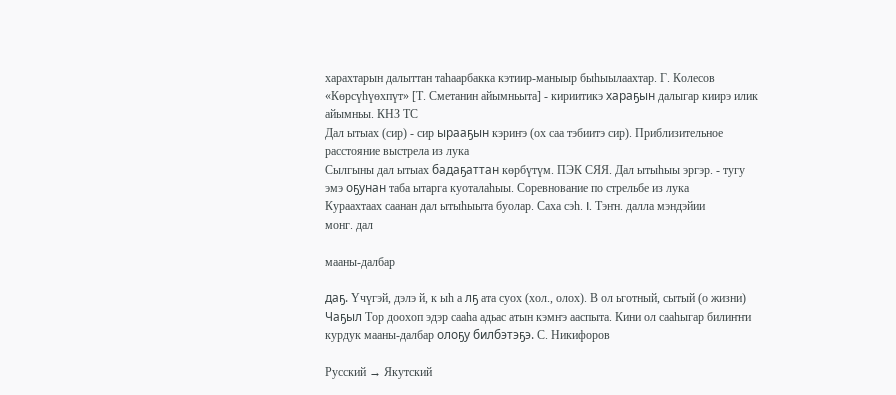харахтарын далыттан таһаарбакка кэтиир-маныыр быһыылаахтар. Г. Колесов
«Көрсүһүөхпүт» [Т. Сметанин айымньыта] - кириитикэ хараҕын далыгар киирэ илик айымньы. КНЗ ТС
Дал ытыах (сир) - сир ырааҕын кэриҥэ (ох саа тэбиитэ сир). Приблизительное расстояние выстрела из лука
Сылгыны дал ытыах бадаҕаттан көрбүтүм. ПЭК СЯЯ. Дал ытыһыы эргэр. - тугу эмэ оҕунан таба ытарга куоталаһыы. Соревнование по стрельбе из лука
Кураахтаах саанан дал ытыһыыта буолар. Саха сэһ. I. Тэҥн. далла мэндэйии
монг. дал

мааны-далбар

даҕ. Үчүгэй, дэлэ й, к ыһ а лҕ ата суох (хол., олох). В ол ьготный, сытый (о жизни)
Чаҕыл Тор доохоп эдэр сааһа адьас атын кэмҥэ ааспыта. Кини ол сааһыгар билиҥҥи курдук мааны-далбар олоҕу билбэтэҕэ. С. Никифоров

Русский → Якутский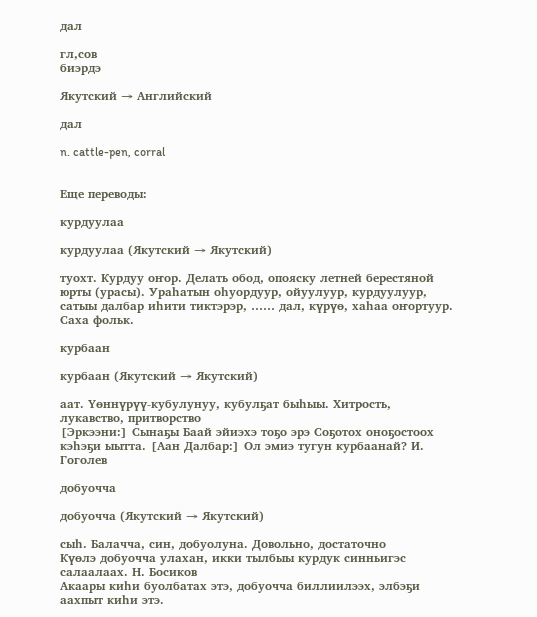дал

гл,сов
биэрдэ

Якутский → Английский

дал

n. cattle-pen, corral


Еще переводы:

курдуулаа

курдуулаа (Якутский → Якутский)

туохт. Курдуу оҥор. Делать обод, опояску летней берестяной юрты (урасы). Ураһатын оһуордуур, ойуулуур, курдуулуур, сатыы далбар иһити тиктэрэр, …… дал, күрүө, хаһаа оҥортуур. Саха фольк.

курбаан

курбаан (Якутский → Якутский)

аат. Үөннүрүү-кубулунуу, кубулҕат быһыы. Хитрость, лукавство, притворство
[Эркээни:] Сынаҕы Баай эйиэхэ тоҕо эрэ Соҕотох оноҕостоох кэһэҕи ыытта. [Аан Далбар:] Ол эмиэ тугун курбаанай? И. Гоголев

добуочча

добуочча (Якутский → Якутский)

сыһ. Балачча, син, добуолуна. Довольно, достаточно
Күөлэ добуочча улахан, икки тылбыы курдук синньигэс салаалаах. Н. Босиков
Акаары киһи буолбатах этэ, добуочча биллиилээх, элбэҕи аахпыт киһи этэ.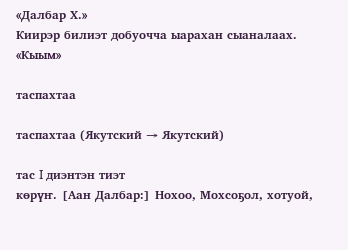«Далбар Х.»
Киирэр билиэт добуочча ыарахан сыаналаах. «Кыым»

таспахтаа

таспахтаа (Якутский → Якутский)

тас I диэнтэн тиэт
көрүҥ. [Аан Далбар:] Нохоо, Мохсоҕол, хотуой,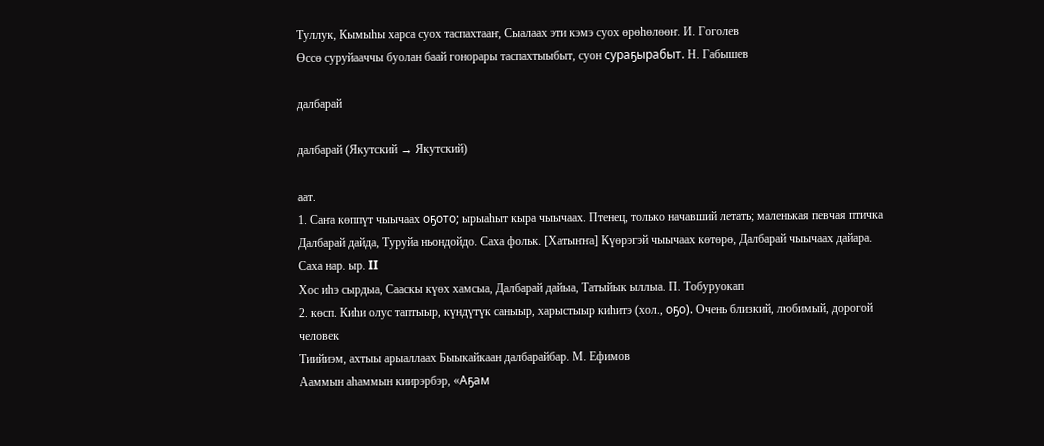Туллук, Кымыһы харса суох таспахтааҥ, Сыалаах эти кэмэ суох өрөһөлөөҥ. И. Гоголев
Өссө суруйааччы буолан баай гонорары таспахтыыбыт, суон сураҕырабыт. Н. Габышев

далбарай

далбарай (Якутский → Якутский)

аат.
1. Саҥа көппүт чыычаах оҕото; ырыаһыт кыра чыычаах. Птенец, только начавший летать; маленькая певчая птичка
Далбарай дайда, Туруйа ньондойдо. Саха фольк. [Хатыҥҥа] Күөрэгэй чыычаах көтөрө, Далбарай чыычаах дайара. Саха нар. ыр. II
Хос иһэ сырдыа, Сааскы күөх хамсыа, Далбарай дайыа, Татыйык ыллыа. П. Тобуруокап
2. көсп. Киһи олус таптыыр, күндүтүк саныыр, харыстыыр киһитэ (хол., оҕо). Очень близкий, любимый, дорогой человек
Тиийиэм, ахтыы арыаллаах Быыкайкаан далбарайбар. М. Ефимов
Ааммын аһаммын киирэрбэр, «Аҕам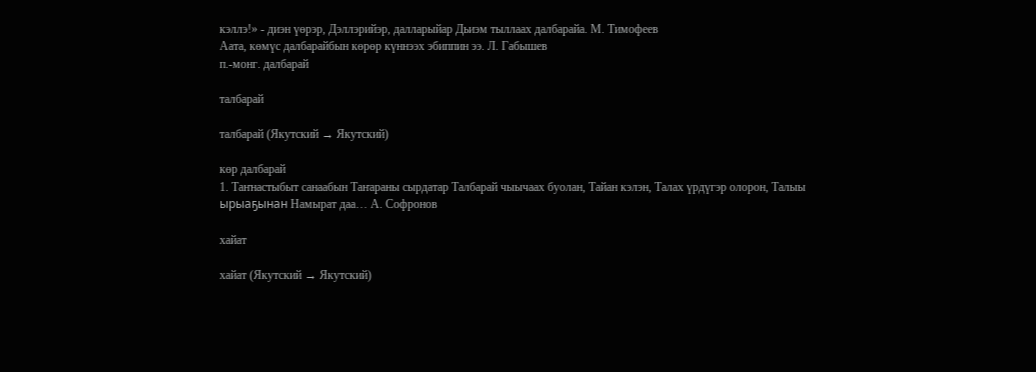кэллэ!» - диэн үөрэр, Дэллэрийэр, далларыйар Дьиэм тыллаах далбарайа. М. Тимофеев
Аата, көмүс далбарайбын көрөр күннээх эбиппин ээ. Л. Габышев
п.-монг. далбарай

талбарай

талбарай (Якутский → Якутский)

көр далбарай
1. Таҥнастыбыт санаабын Таҥараны сырдатар Талбарай чыычаах буолан, Тайан кэлэн, Талах үрдүгэр олорон, Талыы ырыаҕынан Намырат даа… А. Софронов

хайат

хайат (Якутский → Якутский)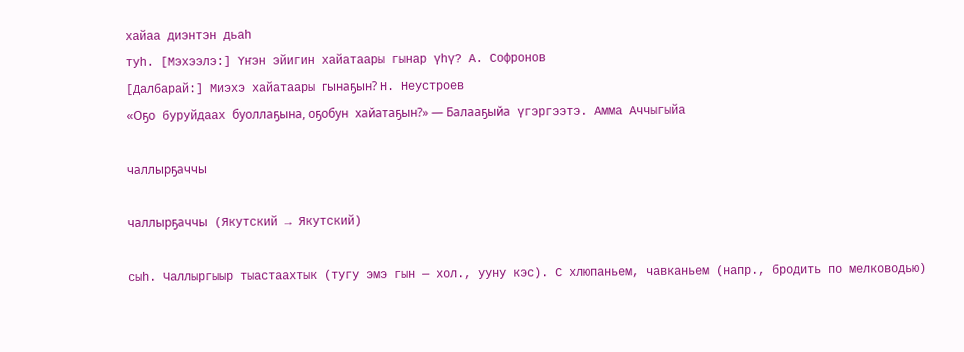хайаа диэнтэн дьаһ
туһ. [Мэхээлэ:] Үҥэн эйигин хайатаары гынар үһү? А. Софронов
[Далбарай:] Миэхэ хайатаары гынаҕын? Н. Неустроев
«Оҕо буруйдаах буоллаҕына, оҕобун хайатаҕын?» — Балааҕыйа үгэргээтэ. Амма Аччыгыйа

чаллырҕаччы

чаллырҕаччы (Якутский → Якутский)

сыһ. Чаллыргыыр тыастаахтык (тугу эмэ гын — хол., ууну кэс). С хлюпаньем, чавканьем (напр., бродить по мелководью)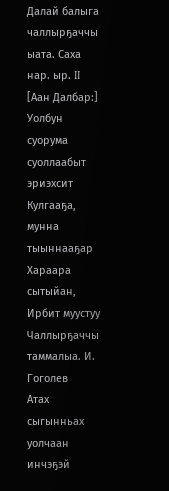Далай балыга чаллырҕаччы ыата. Саха нар. ыр. II
[Аан Далбар:] Уолбун суорума суоллаабыт эриэхсит Кулгааҕа, мунна тыыннааҕар Хараара сытыйан, Ирбит муустуу Чаллырҕаччы таммалыа. И. Гоголев
Атах сыгынньах уолчаан инчэҕэй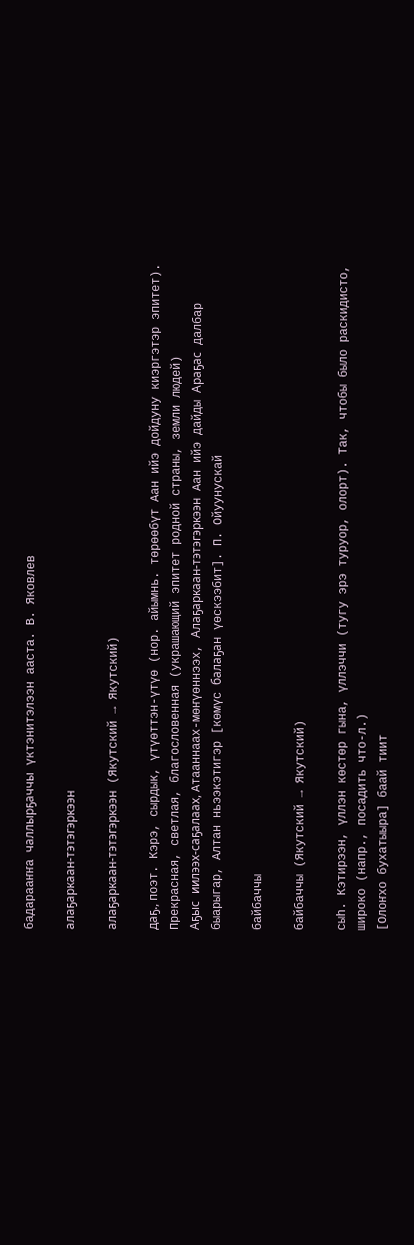бадарааҥҥа чаллырҕаччы үктэнитэлээн ааста. В. Яковлев

алаҕаркаан-тэтэгэркээн

алаҕаркаан-тэтэгэркээн (Якутский → Якутский)

даҕ., поэт. Кэрэ, сырдык, үтүөттэн-үтүө (нор. айымнь. төрөөбүт Аан ийэ дойдуну киэргэтэр эпитет). Прекрасная, светлая, благословенная (украшающий эпитет родной страны, земли людей)
Аҕыс иилээх-саҕалаах, Атааннаах-мөҥүөннээх, Алаҕаркаан-тэтэгэркээн Аан ийэ дайды Араҕас далбар быарыгар, Алтан ньээкэтигэр [көмүс балаҕан үөскээбит]. П. Ойуунускай

байбаччы

байбаччы (Якутский → Якутский)

сыһ. Кэтирээн, үллэн көстөр гына, үллэччи (тугу эрэ туруор, олорт). Так, чтобы было раскидисто, широко (напр., посадить что-л.)
[Олоҥхо бухатыыра] баай тиит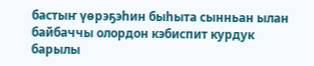бастыҥ үөрэҕэһин быһыта сынньан ылан байбаччы олордон кэбиспит курдук барылы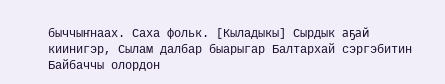быччыҥнаах. Саха фольк. [Кыладыкы] Сырдык аҕай киинигэр, Сылам далбар быарыгар Балтархай сэргэбитин Байбаччы олордон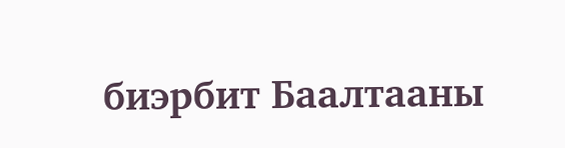биэрбит Баалтааны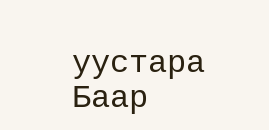уустара Баар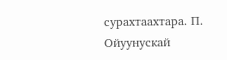сурахтаахтара. П. Ойуунускай